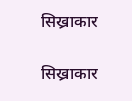सिख्राकार

सिख्राकार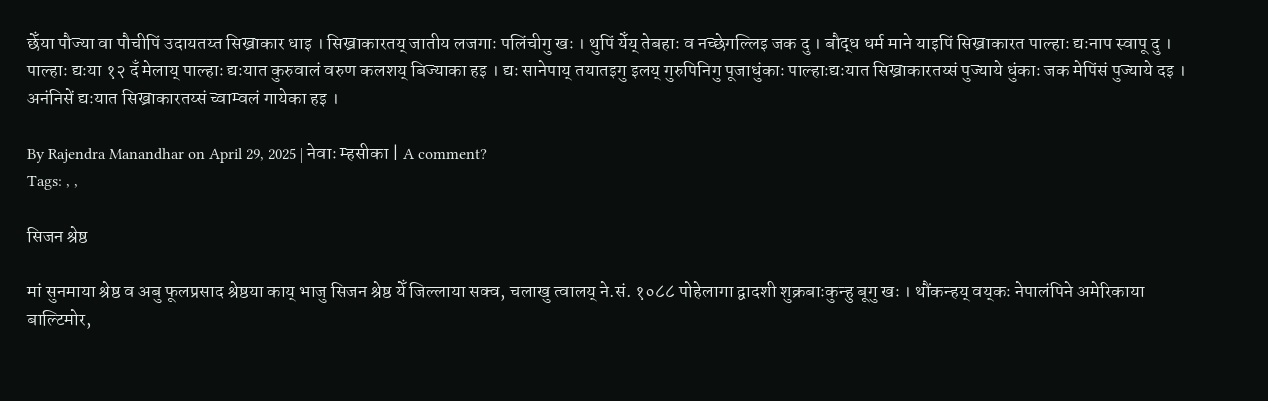छेँया पौज्या वा पौचीपिं उदायतय्त सिख्राकार धाइ । सिख्राकारतय् जातीय लजगाः पलिंचीगु खः । थुपिं येँय् तेबहाः व नच्छेगल्लिइ जक दु । बौद्ध धर्म माने याइपिं सिख्राकारत पाल्हाः द्यःनाप स्वापू दु । पाल्हाः द्यःया १२ दँ मेलाय् पाल्हाः द्यःयात कुरुवालं वरुण कलशय् बिज्याका हइ । द्यः सानेपाय् तयातइगु इलय् गुरुपिनिगु पूजाधुंकाः पाल्हाःद्यःयात सिख्राकारतय्सं पुज्याये धुंकाः जक मेपिंसं पुज्याये दइ । अनंनिसें द्यःयात सिख्राकारतय्सं च्वाम्वलं गायेका हइ ।

By Rajendra Manandhar on April 29, 2025 | नेवाः म्हसीका | A comment?
Tags: , ,

सिजन श्रेष्ठ

मां सुनमाया श्रेष्ठ व अबु फूलप्रसाद श्रेष्ठया काय् भाजु सिजन श्रेष्ठ येँ जिल्लाया सक्व, चलाखु त्वालय् ने.सं. १०८८ पोहेलागा द्वादशी शुक्रबाःकुन्हु बूगु खः । थौंकन्हय् वय्‌कः नेपालंपिने अमेरिकाया बाल्टिमोर,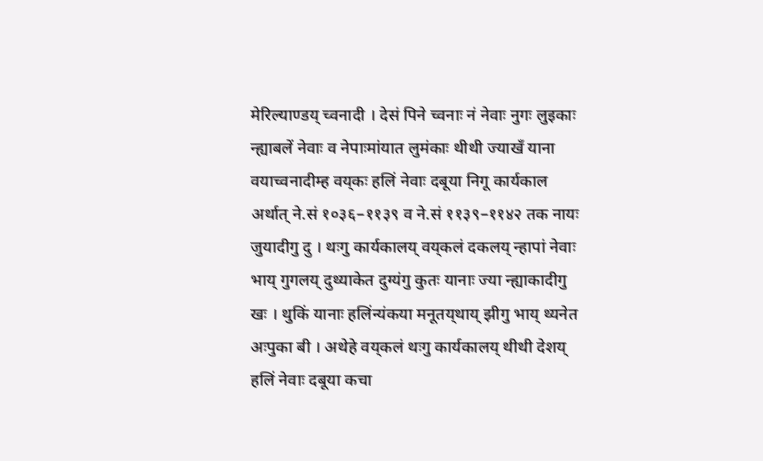मेरिल्याण्डय् च्वनादी । देसं पिने च्वनाः नं नेवाः नुगः लुइकाः न्ह्याबलें नेवाः व नेपाःमांयात लुमंकाः थीथी ज्याखँ याना वयाच्वनादीम्ह वय्‌कः हलिं नेवाः दबूया निगू कार्यकाल अर्थात् ने.सं १०३६–११३९ व ने.सं ११३९–११४२ तक नायः जुयादीगु दु । थःगु कार्यकालय् वय्‌कलं दकलय् न्हापां नेवाः भाय् गुगलय् दुथ्याकेत दुग्यंगु कुतः यानाः ज्या न्ह्याकादीगु खः । थुकिं यानाः हलिंन्यंकया मनूतय्‌थाय् झीगु भाय् थ्यनेत अःपुका बी । अथेहे वय्‌कलं थःगु कार्यकालय् थीथी देशय् हलिं नेवाः दबूया कचा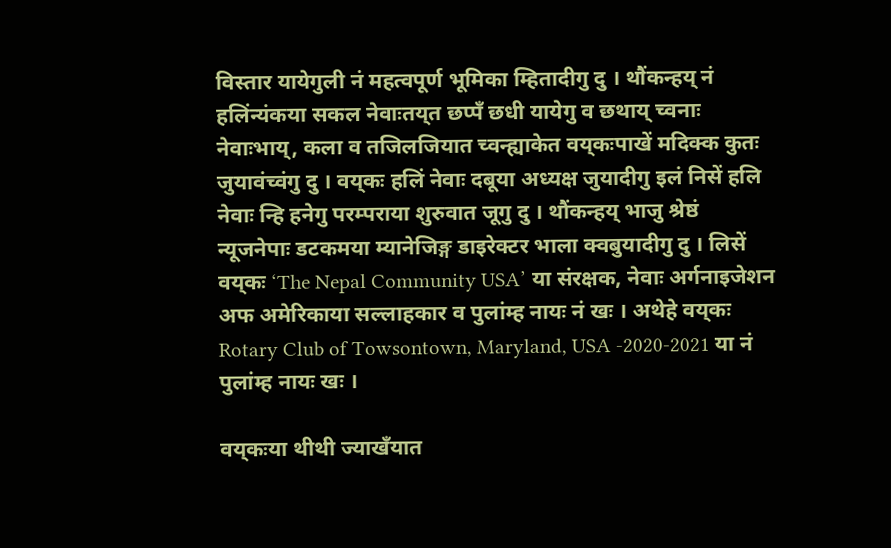विस्तार यायेगुली नं महत्वपूर्ण भूमिका म्हितादीगु दु । थौंकन्हय् नं हलिंन्यंकया सकल नेवाःतय्‌त छप्पँ छधी यायेगु व छथाय् च्वनाः नेवाःभाय्, कला व तजिलजियात च्वन्ह्याकेत वय्‌कःपाखें मदिक्क कुतः जुयावंच्वंगु दु । वय्‌कः हलिं नेवाः दबूया अध्यक्ष जुयादीगु इलं निसें हलि नेवाः न्हि हनेगु परम्पराया शुरुवात जूगु दु । थौंकन्हय् भाजु श्रेष्ठं न्यूजनेपाः डटकमया म्यानेजिङ्ग डाइरेक्टर भाला क्वबुयादीगु दु । लिसें वय्‌कः ‘The Nepal Community USA’ या संरक्षक, नेवाः अर्गनाइजेशन अफ अमेरिकाया सल्लाहकार व पुलांम्ह नायः नं खः । अथेहे वय्‌कः Rotary Club of Towsontown, Maryland, USA -2020-2021 या नं पुलांम्ह नायः खः ।

वय्‌कःया थीथी ज्याखँयात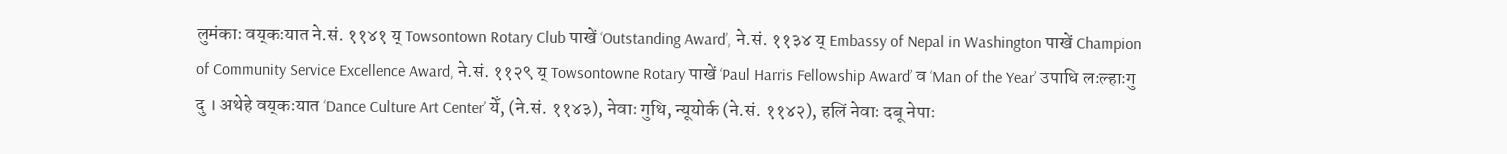लुमंकाः वय्‌कःयात ने.सं. ११४१ य् Towsontown Rotary Club पाखें ‘Outstanding Award’, ने.सं. ११३४ य् Embassy of Nepal in Washington पाखें Champion of Community Service Excellence Award, ने.सं. ११२९ य् Towsontowne Rotary पाखें ‘Paul Harris Fellowship Award’ व ‘Man of the Year’ उपाधि लःल्हाःगु दु । अथेहे वय्‌कःयात ‘Dance Culture Art Center’ येँ, (ने.सं. ११४३), नेवाः गुथि, न्यूयोर्क (ने.सं. ११४२), हलिं नेवाः दबू नेपाः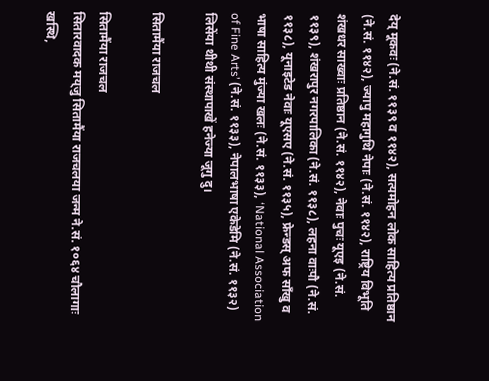देय् मूकवः (ने.सं. ११३९ व ११४२), सत्यमोहन लोक साहित्य प्रतिष्ठान (ने.सं. ११४२), ज्यापु महागुथि नेपाः (ने.सं. ११४२), राष्ट्रिय विभूति शंखधर साख्वाः प्रतिष्ठान (ने.सं. ११४२), नेवाः पुचः यूएइ (ने.सं. ११३९), शंखरापुर नगरपालिका (ने.सं. ११३८), लहना वाःपौ (ने.सं. ११३८), यूनाइटेड नेवाः यूएसए (ने.सं. ११३५), फ्रेन्डस् अफ साँखु व भाषा साहित्य मुंज्या खलः (ने.सं. ११३३), ‘National Association of Fine Arts’ (ने.सं. ११३३), नेपालभाषा एकेडेमि (ने.सं. ११३२) लिसेंया थीथी संस्थापाखें हनेज्या जूगु दु।

सितामैंया राजचल

सितामैंया राजचल
सितारवादक मय्‌जु सितामैंया राजचलया जन्म ने.सं. १०६४ चौलागाः खस्थि,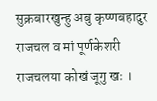सुक्रबारखुन्हु अबु कृष्णबहादुर राजचल व मां पूर्णकेशरी राजचलया कोखं जूगु खः ।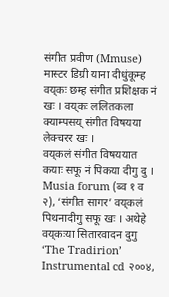संगीत प्रवीण (Mmuse) मास्टर डिग्री याना दीधुंकूम्ह वय्‌कः छम्ह संगीत प्रशिक्षक नं खः । वय्‌कः ललितकला क्याम्पसय्‌ संगीत विषयया लेक्चरर खः ।
वय्‌कलं संगीत विषययात कयाः सफू नं पिकया दीगु दु । Musia forum (ब्व १ व २), ‘संगीत सागर’ वय्‌कलं पिथनादीगु सफू खः । अथेहे वय्‌कःया सितारवादन दुगु ‘The Tradirion’ Instrumental cd २००४,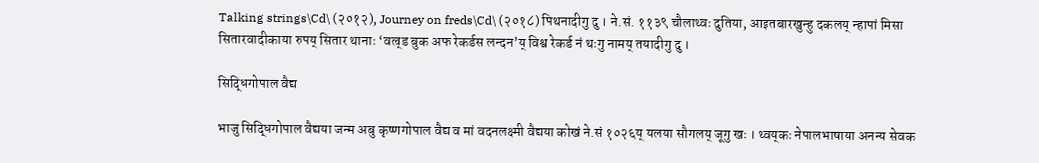Talking strings\Cd\ (२०१२), Journey on freds\Cd\ (२०१८) पिथनादीगु दु । ने.सं. ११३९ चौलाथ्वः दुतिया, आइतबारखुन्हु दकलय्‌ न्हापां मिसा सितारवादीकाया रुपय्‌ सितार थानाः ‘वल्र्ड बुक अफ रेकर्डस लन्दन’य्‌ विश्व रेकर्ड नं थःगु नामय्‌ तयादीगु दु ।

सिद्धिगोपाल वैद्य

भाजु सिद्धिगोपाल वैद्यया जन्म अबु कृष्णगोपाल वैद्य व मां वदनलक्ष्मी वैद्यया कोखं ने.सं १०२६य् यलया सौगलय् जूगु खः । थ्वय्‌कः नेपालभाषाया अनन्य सेवक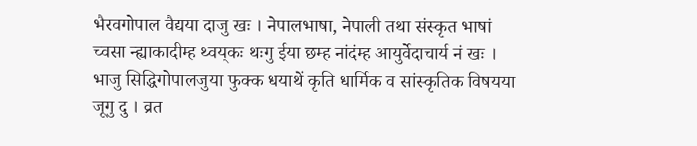भैरवगोपाल वैद्यया दाजु खः । नेपालभाषा, नेपाली तथा संस्कृत भाषां च्वसा न्ह्याकादीम्ह थ्वय्‌कः थःगु ईया छम्ह नांदंम्ह आयुर्वेदाचार्य नं खः । भाजु सिद्धिगोपालजुया फुक्क धयाथें कृति धार्मिक व सांस्कृतिक विषयया जूगु दु । व्रत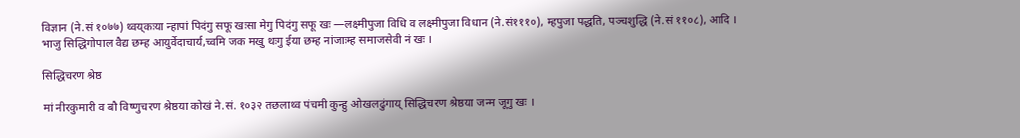विज्ञान (ने.सं १०७७) थ्वय्‌कःया न्हापां पिदंगु सफू खःसा मेगु पिदंगु सफू खः —लक्ष्मीपुजा विधि व लक्ष्मीपुजा विधान (ने.सं१११०), म्हपुजा पद्धति, पञ्चशुद्धि (ने.सं ११०८), आदि । भाजु सिद्धिगोपाल वैद्य छम्ह आयुर्वेदाचार्य,च्वमि जक मखु थःगु ईया छम्ह नांजाःम्ह समाजसेवी नं खः ।

सिद्धिचरण श्रेष्ठ

मां नीरकुमारी व बौ विष्णुचरण श्रेष्ठया कोखं ने.सं. १०३२ तछलाथ्व पंचमी कुन्हु ओखलढुंगाय् सिद्धिचरण श्रेष्ठया जन्म जूगु खः ।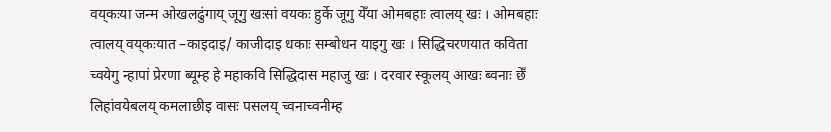वय्‌कःया जन्म ओखलढुंगाय् जूगु खःसां वयकः हुर्के जूगु येँया ओमबहाः त्वालय् खः । ओमबहाः त्वालय् वय्‌कःयात –काइदाइ/ काजीदाइ धकाः सम्बोधन याइगु खः । सिद्धिचरणयात कविता च्वयेगु न्हापां प्रेरणा ब्यूम्ह हे महाकवि सिद्धिदास महाजु खः । दरवार स्कूलय् आखः ब्वनाः छेँ लिहांवयेबलय् कमलाछीइ वासः पसलय् च्वनाच्वनीम्ह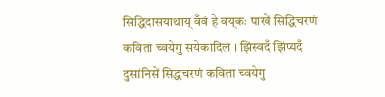सिद्धिदासयाथाय् वँवं हे वय्‌कः पाखें सिद्धिचरणं कविता च्वयेगु सयेकादिल । झिंस्वदँ झिंप्यदँ दुसांनिसें सिद्धचरणं कविता च्वयेगु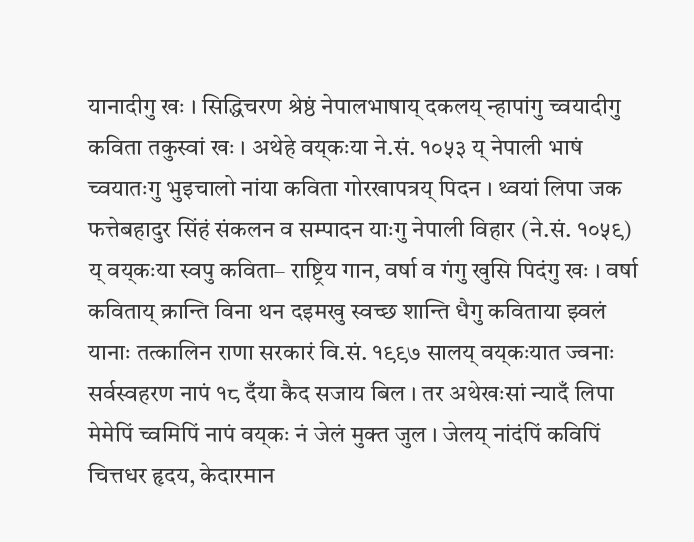यानादीगु खः । सिद्धिचरण श्रेष्ठं नेपालभाषाय् दकलय् न्हापांगु च्वयादीगु कविता तकुस्वां खः । अथेहे वय्‌कःया ने.सं. १०५३ य् नेपाली भाषं च्वयातःगु भुइचालो नांया कविता गोरखापत्रय् पिदन । थ्वयां लिपा जक फत्तेबहादुर सिंहं संकलन व सम्पादन याःगु नेपाली विहार (ने.सं. १०५९) य् वय्‌कःया स्वपु कविता– राष्ट्रिय गान, वर्षा व गंगु खुसि पिदंगु खः । वर्षा कविताय् क्रान्ति विना थन दइमखु स्वच्छ शान्ति धैगु कविताया झ्वलं यानाः तत्कालिन राणा सरकारं वि.सं. १९९७ सालय् वय्‌कःयात ज्वनाः सर्वस्वहरण नापं १८ दँया कैद सजाय बिल । तर अथेखःसां न्यादँ लिपा मेमेपिं च्वमिपिं नापं वय्‌कः नं जेलं मुक्त जुल । जेलय् नांदंपिं कविपिं चित्तधर हृदय, केदारमान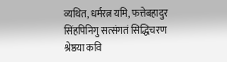व्यथित, धर्मरत्न यमि, फत्तेबहादुर सिंहपिनिगु सत्संगतं सिद्धिचरण श्रेष्ठया कवि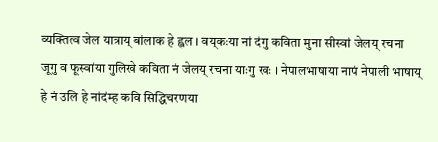व्यक्तित्व जेल यात्राय् बांलाक हे ह्वल । वय्‌कःया नां दंगु कविता मुना सीस्वां जेलय् रचना जूगु व फूस्वांया गुलिखे कविता नं जेलय् रचना याःगु खः । नेपालभाषाया नापं नेपाली भाषाय् हे नं उलि हे नांदंम्ह कवि सिद्धिचरणया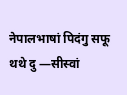नेपालभाषां पिदंगु सफू थथे दु —सीस्वां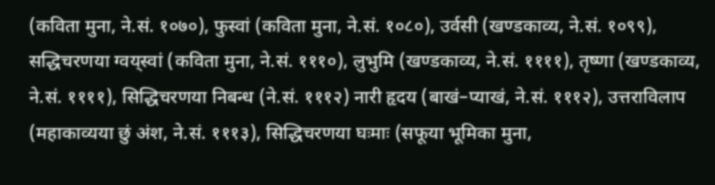(कविता मुना, ने.सं. १०७०), फुस्वां (कविता मुना, ने.सं. १०८०), उर्वसी (खण्डकाव्य, ने.सं. १०९९), सद्धिचरणया ग्वय्‌स्वां (कविता मुना, ने.सं. १११०), लुभुमि (खण्डकाव्य, ने.सं. ११११), तृष्णा (खण्डकाव्य, ने.सं. ११११), सिद्धिचरणया निबन्ध (ने.सं. १११२) नारी हृदय (बाखं–प्याखं, ने.सं. १११२), उत्तराविलाप (महाकाव्यया छुं अंश, ने.सं. १११३), सिद्धिचरणया घःमाः (सफूया भूमिका मुना,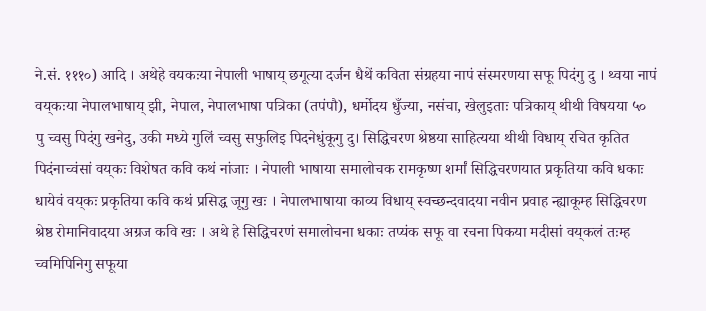ने.सं. १११०) आदि । अथेहे वयकःया नेपाली भाषाय् छगूत्या दर्जन धैथें कविता संग्रहया नापं संस्मरणया सफू पिदंगु दु । थ्वया नापं वय्‌कःया नेपालभाषाय् झी, नेपाल, नेपालभाषा पत्रिका (तपंपौ), धर्मोदय धुँज्या, नसंचा, खेलुइताः पत्रिकाय् थीथी विषयया ५० पु च्वसु पिदंगु खनेदु, उकी मध्ये गुलिं च्वसु सफुलिइ पिदनेधुंकूगु दु। सिद्धिचरण श्रेष्ठया साहित्यया थीथी विधाय् रचित कृतित पिदंनाच्वंसां वय्‌कः विशेषत कवि कथं नांजाः । नेपाली भाषाया समालोचक रामकृष्ण शर्मां सिद्धिचरणयात प्रकृतिया कवि धकाः धायेवं वय्‌कः प्रकृतिया कवि कथं प्रसिद्ध जूगु खः । नेपालभाषाया काव्य विधाय् स्वच्छन्दवादया नवीन प्रवाह न्ह्याकूम्ह सिद्धिचरण श्रेष्ठ रोमानिवादया अग्रज कवि खः । अथे हे सिद्धिचरणं समालोचना धकाः तप्यंक सफू वा रचना पिकया मदीसां वय्‌कलं तःम्ह च्वमिपिनिगु सफूया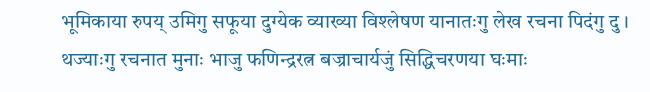भूमिकाया रुपय् उमिगु सफूया दुग्येक व्याख्या विश्लेषण यानातःगु लेख रचना पिदंगु दु । थज्याःगु रचनात मुनाः भाजु फणिन्द्ररत्न बज्राचार्यजुं सिद्धिचरणया घःमाः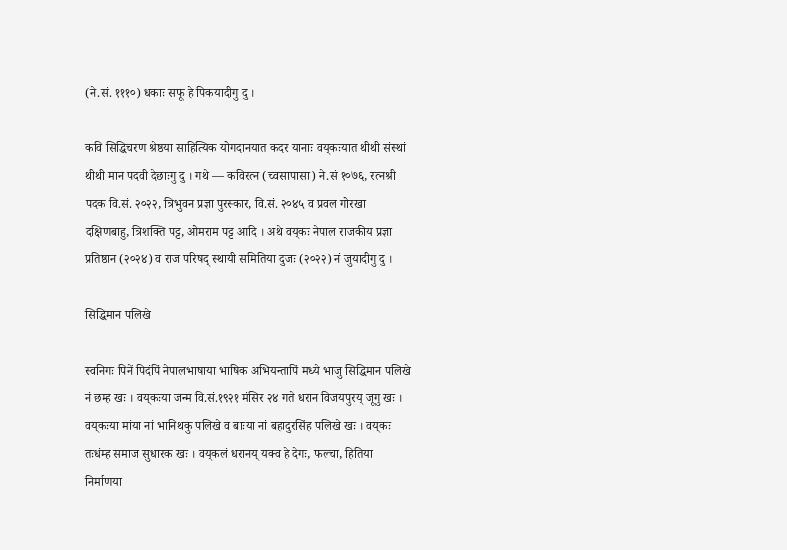(ने.सं. १११०) धकाः सफू हे पिकयादीगु दु ।

कवि सिद्धिचरण श्रेष्ठया साहित्यिक योगदानयात कदर यानाः वय्‌कःयात थीथी संस्थां थीथी मान पदवी देछाःगु दु । गथे — कविरत्न (च्वसापासा) ने.सं १०७६, रत्नश्री पदक वि.सं. २०२२, त्रिभुवन प्रज्ञा पुरस्कार, वि.सं. २०४५ व प्रवल गोरखा दक्षिणबाहु, त्रिशक्ति पट्ट, ओमराम पट्ट आदि । अथे वय्‌कः नेपाल राजकीय प्रज्ञा प्रतिष्ठान (२०२४) व राज परिषद् स्थायी समितिया दुजः (२०२२) नं जुयादीगु दु ।

सिद्धिमान पलिखे

स्वनिगः पिनें पिदंपिं नेपालभाषाया भाषिक अभियन्तापिं मध्ये भाजु सिद्धिमान पलिखे नं छम्ह खः । वय्‌कःया जन्म वि.सं.१९२१ मंसिर २४ गते धरान विजयपुरय् जूगु खः । वय्‌कःया मांया नां भानिथकु पलिखे व बाःया नां बहादुरसिंह पलिखे खः । वय्‌कः तःधंम्ह समाज सुधारक खः । वय्‌कलं धरानय् यक्व हे देगः, फल्चा, हितिया निर्माणया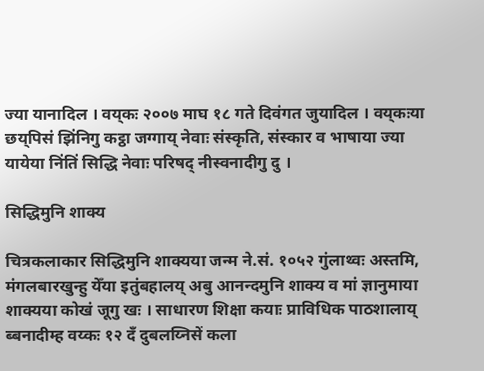ज्या यानादिल । वय्‌कः २००७ माघ १८ गते दिवंगत जुयादिल । वय्‌कःया छय्‌पिसं झिंनिगु कट्ठा जग्गाय् नेवाः संस्कृति, संस्कार व भाषाया ज्या यायेया निंतिं सिद्धि नेवाः परिषद् नीस्वनादीगु दु ।

सिद्धिमुनि शाक्य

चित्रकलाकार सिद्धिमुनि शाक्यया जन्म ने.सं. १०५२ गुंलाथ्वः अस्तमि, मंगलबारखुन्हु येँया इतुंबहालय् अबु आनन्दमुनि शाक्य व मां ज्ञानुमाया शाक्यया कोखं जूगु खः । साधारण शिक्षा कयाः प्राविधिक पाठशालाय् ब्बनादीम्ह वय्कः १२ दँ दुबलय्निसें कला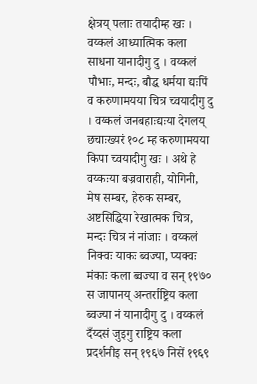क्षेत्रय् पलाः तयादीम्ह खः । वय्कलं आध्यात्मिक कला साधना यानादीगु दु । वय्कलं पौभाः, मन्दः, बौद्ध धर्मया द्यःपिं व करुणामयया चित्र च्वयादीगु दु । वय्कलं जनबहाःद्यःया देगलय् छचाःख्यरं १०८ म्ह करुणामयया किपा च्वयादीगु खः । अथे हे वय्कःया बज्रवाराही, योगिनी, मेष सम्बर, हेरुक सम्बर, अष्टसिद्धिया रेखात्मक चित्र, मन्दः चित्र नं नांजाः । वय्कलं निक्वः याकः ब्वज्या, प्यक्वः मंकाः कला ब्वज्या व सन् १९७० स जापानय् अन्तर्राष्ट्रिय कला ब्वज्या नं यानादीगु दु । वय्कलं दँय्दसं जुइगु राष्ट्रिय कला प्रदर्शनीइ सन् १९६७ निसें १९६९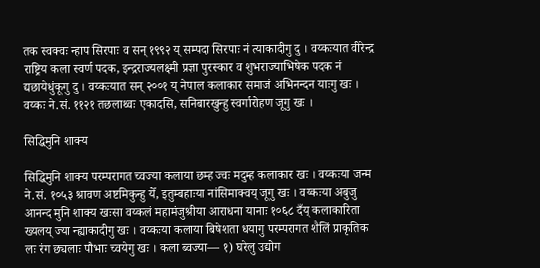तक स्वक्वः न्हाप सिरपाः व सन् १९९२ य् सम्पदा सिरपाः नं त्याकादीगु दु । वय्कःयात वीरेन्द्र राष्ट्रिय कला स्वर्ण पदक, इन्द्रराज्यलक्ष्मी प्रज्ञा पुरस्कार व शुभराज्याभिषेक पदक नं द्यछायेधुंकूगु दु । वय्कःयात सन् २००१ य् नेपाल कलाकार समाजं अभिनन्दन याःगु खः । वय्कः ने.सं. ११२१ तछलाथ्वः एकादसि, सनिबारखुन्हु स्वर्गारोहण जूगु खः ।

सिद्धिमुनि शाक्य

सिद्धिमुनि शाक्य परम्परागत च्वज्या कलाया छम्ह ज्वः मदुम्ह कलाकार खः । वय्कःया जन्म ने.सं. १०५३ श्रावण अष्टमिकुन्हु येँ, इतुम्बहाःया नांसिमाक्वय् जूगु खः । वय्कःया अबुजु आनन्द मुनि शाक्य खःसा वय्कलं महामंजुश्रीया आराधना यानाः १०६८ दँय् कलाकारिता ख्यलय् ज्या न्ह्याकादीगु खः । वय्कःया कलाया बिषेशता धयागु परम्परागत शैलिं प्राकृतिक लः रंग छ्यलाः पौभाः च्वयेगु खः । कला ब्वज्या— १) घरेलु उद्योग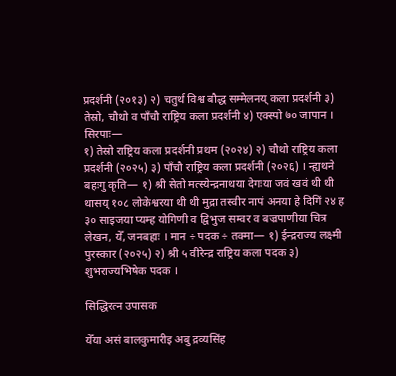प्रदर्शनी (२०१३) २) चतुर्थ विश्व बौद्ध सम्मेलनय् कला प्रदर्शनी ३) तेस्रो, चौथो व पाँचौ राष्ट्रिय कला प्रदर्शनी ४) एक्स्पो ७० जापान । सिरपाः—
१) तेस्रो राष्ट्रिय कला प्रदर्शनी प्रथम (२०२४) २) चौथो राष्ट्रिय कला प्रदर्शनी (२०२५) ३) पाँचौ राष्ट्रिय कला प्रदर्शनी (२०२६) । न्ह्यथने बहःगु कृति— १) श्री सेतो मत्स्येन्द्रनाथया देगःया जवं खवं थी थी थासय् १०८ लोकेश्वरया थी थी मुद्रा तस्वीर नापं अनया हे दिगिं २४ ह ३० साइजया प्यम्ह योगिणी व द्विभुज सम्वर व बज्रपाणीया चित्र लेखन, येँ, जनबहाः । मान ÷ पदक ÷ तक्मा— १) ईन्द्रराज्य लक्ष्मी पुरस्कार (२०२५) २) श्री ५ वीरेन्द्र राष्ट्रिय कला पदक ३) शुभराज्यभिषेक पदक ।

सिद्धिरत्न उपासक

येँया असं बालकुमारीइ अबु द्रव्यसिंह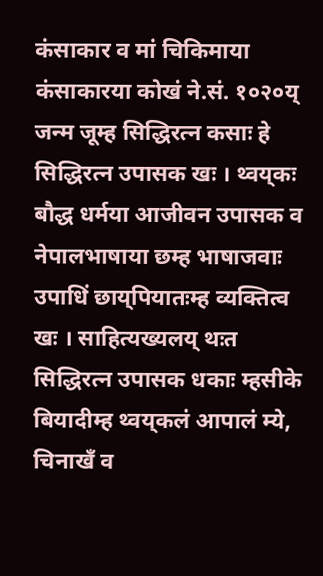कंसाकार व मां चिकिमाया कंसाकारया कोखं ने.सं. १०२०य् जन्म जूम्ह सिद्धिरत्न कसाः हे सिद्धिरत्न उपासक खः । थ्वय्‌कः बौद्ध धर्मया आजीवन उपासक व नेपालभाषाया छम्ह भाषाजवाः उपाधिं छाय्‌पियातःम्ह व्यक्तित्व खः । साहित्यख्यलय् थःत सिद्धिरत्न उपासक धकाः म्हसीके बियादीम्ह थ्वय्‌कलं आपालं म्ये, चिनाखँ व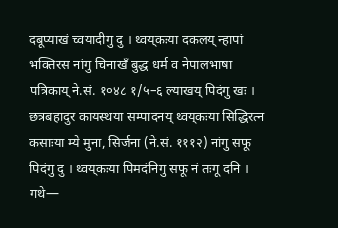दबूप्याखं च्वयादीगु दु । थ्वय्‌कःया दकलय् न्हापां भक्तिरस नांगु चिनाखँ बुद्ध धर्म व नेपालभाषा पत्रिकाय् ने.सं. १०४८ १/५–६ ल्याखय् पिदंगु खः । छत्रबहादुर कायस्थया सम्पादनय् थ्वय्‌कःया सिद्धिरत्न कसाःया म्ये मुना, सिर्जना (ने.सं. १११२) नांगु सफू पिदंगु दु । थ्वय्‌कःया पिमदंनिगु सफू नं तःगू दनि । गथे—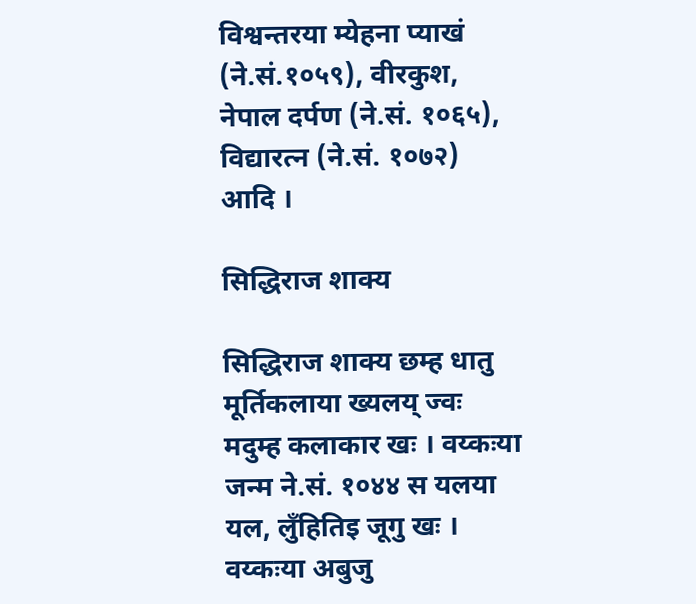विश्वन्तरया म्येहना प्याखं (ने.सं.१०५९), वीरकुश, नेपाल दर्पण (ने.सं. १०६५), विद्यारत्न (ने.सं. १०७२) आदि ।

सिद्धिराज शाक्य

सिद्धिराज शाक्य छम्ह धातु मूर्तिकलाया ख्यलय् ज्वः मदुम्ह कलाकार खः । वय्कःया जन्म ने.सं. १०४४ स यलया यल, लुँहितिइ जूगु खः । वय्कःया अबुजु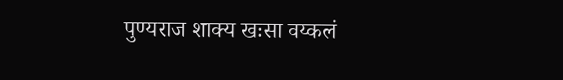पुण्यराज शाक्य खःसा वय्कलं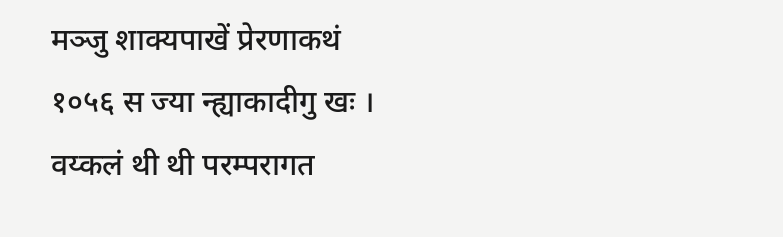मञ्जु शाक्यपाखें प्रेरणाकथं १०५६ स ज्या न्ह्याकादीगु खः । वय्कलं थी थी परम्परागत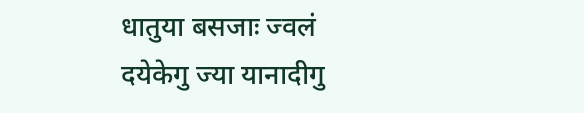धातुया बसजाः ज्वलं दयेकेगु ज्या यानादीगु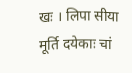खः । लिपा सीया मूर्ति दयेकाः चां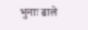भुनाः ढाले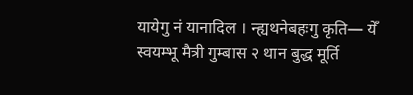यायेगु नं यानादिल । न्ह्यथनेबहःगु कृति— येँ स्वयम्भू मैत्री गुम्बास २ थान बुद्ध मूर्ति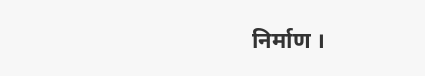निर्माण ।